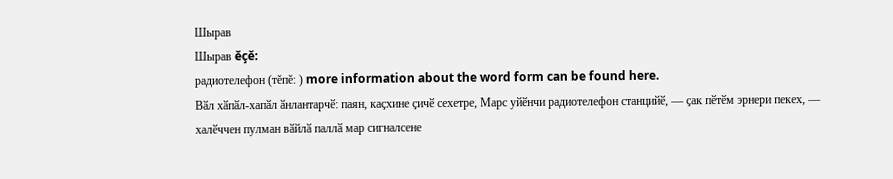Шырав
Шырав ĕçĕ:
радиотелефон (тĕпĕ: ) more information about the word form can be found here.
Вӑл хӑпӑл-хапӑл ӑнлантарчӗ: паян, каҫхине ҫичӗ сехетре, Марс уйӗнчи радиотелефон станцийӗ, — ҫак пӗтӗм эрнери пекех, — халӗччен пулман вӑйлӑ паллӑ мар сигналсене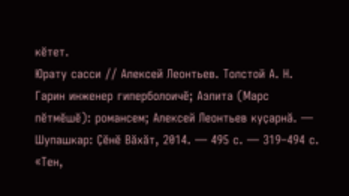кӗтет.
Юрату сасси // Алексей Леонтьев. Толстой А. Н. Гарин инженер гиперболоичӗ; Аэлита (Марс пӗтмӗшӗ): романсем; Алексей Леонтьев куҫарнӑ. — Шупашкар: Ҫӗнӗ Вӑхӑт, 2014. — 495 с. — 319–494 с.
«Тен,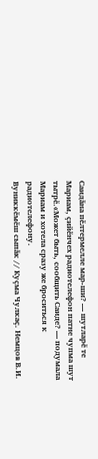Саидӑна пӗлтермелле мар-ши? — шутларӗ те Мариам, ҫийӗнчех радиотелефон патне чупма шут тытрӗ.«Может быть, сообщить Саиде? — подумала Мариам и хотела сразу же броситься к радиотелефону.
Вуниккӗмӗш сыпӑк // Куҫма Чулкаҫ. Немцов В.И.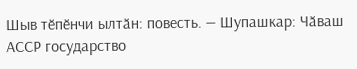Шыв тӗпӗнчи ылтӑн: повесть. — Шупашкар: Чӑваш АССР государство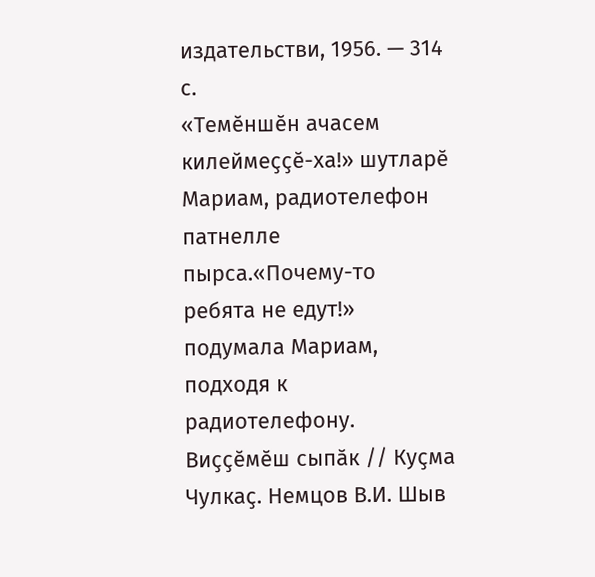издательстви, 1956. — 314 с.
«Темӗншӗн ачасем килеймеҫҫӗ-ха!» шутларӗ Мариам, радиотелефон патнелле пырса.«Почему-то ребята не едут!» подумала Мариам, подходя к радиотелефону.
Виҫҫӗмӗш сыпӑк // Куҫма Чулкаҫ. Немцов В.И. Шыв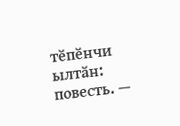тӗпӗнчи ылтӑн: повесть. —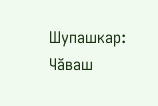Шупашкар: Чӑваш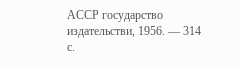АССР государство издательстви, 1956. — 314 с.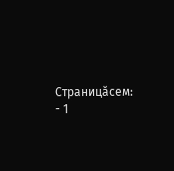Страницăсем:
- 1